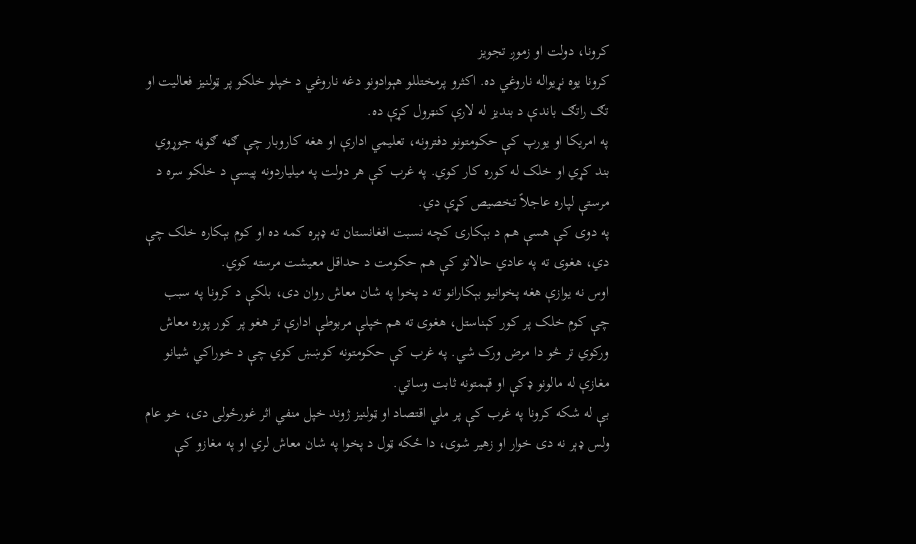کرونا، دولت او زموږ تجویز
کرونا يوه نړيواله ناروغي ده. اکثرو پرمختللو هېوادونو دغه ناروغي د خپلو خلکو پر ټولنيز فعاليت او تګ راتګ باندې د بنديز له لارې کنټرول کړې ده.
په امريکا او يورپ کې حکومتونو دفترونه، تعليمي ادارې او هغه کاروبار چې ګڼه ګوڼه جوړوي بند کړي او خلک له کوره کار کوي. په غرب کې هر دولت په ميلياردونه پيسې د خلکو سره د مرستې لپاره عاجلاً تخصيص کړې دي.
په دوی کې هسې هم د بېکارۍ کچه نسبت افغانستان ته ډېره کمه ده او کوم بېکاره خلک چې دي، هغوی ته په عادي حالاتو کې هم حکومت د حداقل معيشت مرسته کوي.
اوس نه يوازې هغه پخوانيو بېکارانو ته د پخوا په شان معاش روان دی، بلکې د کرونا په سبب چې کوم خلک پر کور کېناستل، هغوی ته هم خپلې مربوطې ادارې تر هغو پر کور پوره معاش ورکوي تر څو دا مرض ورک شي. په غرب کې حکومتونه کوښښ کوي چې د خوراکي شيانو مغازې له مالونو ډکې او قېمتونه ثابت وساتي.
بې له شکه کرونا په غرب کې پر ملي اقتصاد او ټولنيز ژوند خپل منفي اثر غورځولی دی، خو عام ولس ډېر نه دی خوار او زهير شوی، دا ځکه ټول د پخوا په شان معاش لري او په مغازو کې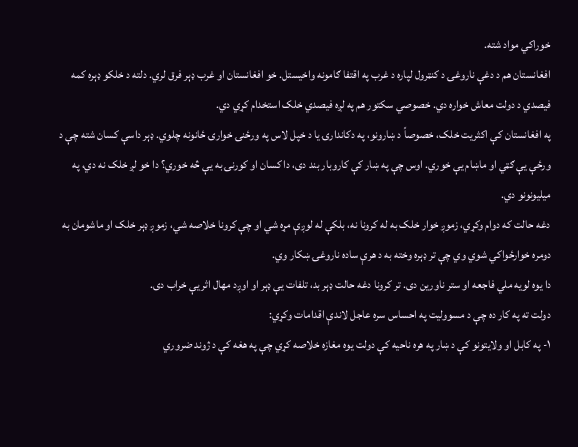خوراکي مواد شته.
افغانستان هم د دغې ناروغۍ د کنټرول لپاره د غرب په اقتفا ګامونه واخيستل. خو افغانستان او غرب ډېر فرق لري. دلته د خلکو ډېره کمه فيصدي د دولت معاش خواره دي. خصوصي سکتور هم په لږه فيصدي خلک استخدام کړي دي.
په افغانستان کې اکثريت خلک، خصوصاً د ښارونو، په دکاندارۍ يا د خپل لاس په ورځنۍ خوارۍ ځانونه چلوي. ډېر داسې کسان شته چې د ورځې يې ګټي او ماښام يې خوري. اوس چې په ښار کې کاروبار بند دی، دا کسان او کورنۍ به يې څه خوري؟ دا خو لږ خلک نه دي، په ميليونونو دي.
دغه حالت که دوام وکړي، زموږ خوار خلک به له کرونا نه، بلکې له لوږې مړه شي او چې کرونا خلاصه شي، زموږ ډېر خلک او ماشومان به دومره خوارځواکي شوي وي چې تر ډېره وخته به د هرې ساده ناروغۍ ښکار وي.
دا يوه لويه ملي فاجعه او ستر ناورين دی. تر کرونا دغه حالت ډېر بد، تلفات يې ډېر او اوږد مهال اثر يې خراب دی.
دولت ته په کار ده چې د مسووليت په احساس سره عاجل لاندې اقدامات وکړي:
۱- په کابل او ولايتونو کې د ښار په هره ناحيه کې دولت يوه مغازه خلاصه کړي چې په هغه کې د ژوند ضروري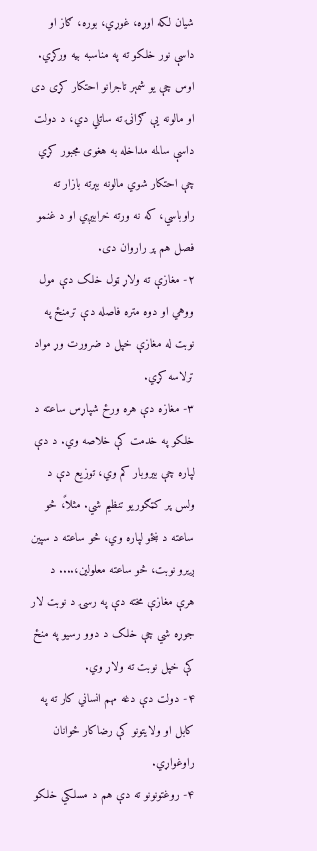شيان لکه اوړه، غوړي، بوره، ګاز او داسې نور خلکو ته په مناسبه بيه ورکړي. اوس چې يو شمېر تاجرانو احتکار کړی دی او مالونه يې ګرانۍ ته ساتلي دي، د دولت داسې سالمه مداخله به هغوی مجبور کړي چې احتکار شوي مالونه بېرته بازار ته راوباسي، که نه ورته خرابيږي او د غنمو فصل هم پر راروان دی.
۲- مغازې ته ولاړ ټول خلک دې مول ووهي او دوه متره فاصله دې ترمنځ په نوبت له مغازې خپل د ضرورت وړ مواد ترلاسه کړي.
۳- مغازه دې هره ورځ شپاړس ساعته د خلکو په خدمت کې خلاصه وي. د دې لپاره چې بيروبار کم وي، توزيع دې د ولس پر کټګوريو تنظيم شي. مثلاً، څو ساعته د ښځو لپاره وي، څو ساعته د سپين ږيرو نوبت، څو ساعته معلولين،.... د هرې مغازې مخته دې په رسۍ د نوبت لار جوړه شي چې خلک د دوو رسيو په منځ کې خپل نوبت ته ولاړ وي.
۴- دولت دې دغه مهم انساني کار ته په کابل او ولايتونو کې رضاکار ځوانان راوغواړي.
۴- روغتونونو ته دې هم د مسلکي خلکو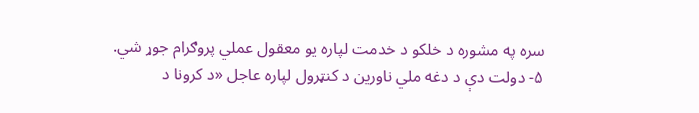سره په مشوره د خلکو د خدمت لپاره يو معقول عملي پروګرام جوړ شي.
۵- دولت دې د دغه ملي ناورين د کنټرول لپاره عاجل «د کرونا د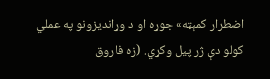اضطرار کمېټه» جوړه او د وړانديزونو په عملي کولو دې ژر پيل وکړي. (زه فاروق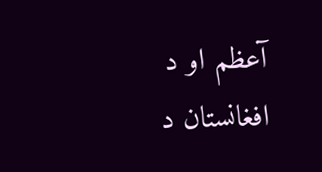آعظم او د افغانستان د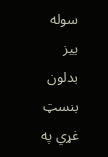سوله ييز بدلون بنسټ غړي په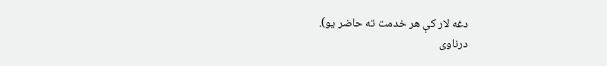دغه لار کې هر خدمت ته حاضر يو).
درناوی